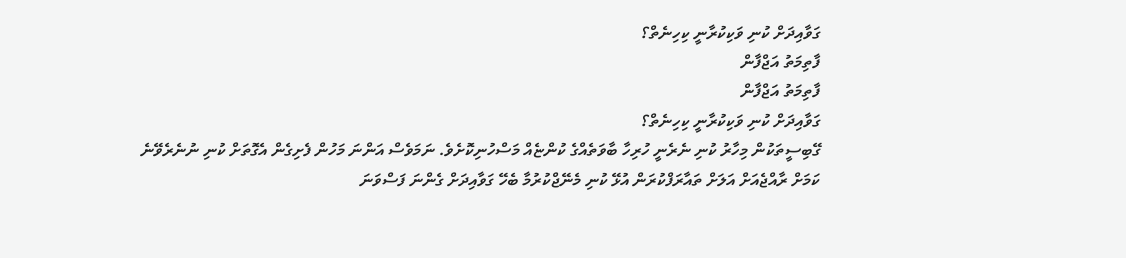ގަވާއިދަށް ކުނި ވަކިކުރާނީ ކިހިނެތް؟
ފާތިމަތު އަޖްފާން
ފާތިމަތު އަޖްފާން
ގަވާއިދަށް ކުނި ވަކިކުރާނީ ކިހިނެތް؟
ގޭބިސީތަކުން މިހާރު ކުނި ނެރެނީ ހުރިހާ ބާވަތެއްގެ ކުންޏެއް މަސްހުނިކޮށެވެ. ނަމަވެސް އަންނަ މަހުން ފެށިގެން އެގޮތަށް ކުނި ނުނެރެވޭނެ ކަމަށް ރާއްޖެއަށް އަލަށް ތައާރަފްކުރަން އުޅޭ ކުނި މެނޭޖްކުރުމާ ބެހޭ ގަވާއިދަށް ގެންނަ ފަސްވަނަ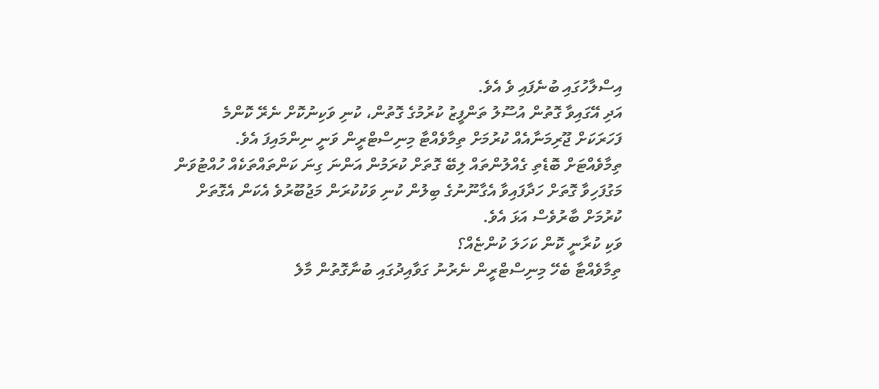އިސްލާހުގައި ބުނެފައި ވެ އެވެ.
އަދި އޭގައިވާ ގޮތުން އުސޫލު ތަންފީޒު ކުރުމުގެ ގޮތުން، ކުނި ވަކިނުކޮށް ނެރޭ ކޮންމެ ފަހަރަކަށް ޖޫރިމަނާއެއް ކުރުމަށް ތިމާވެއްޓާ މިނިސްޓްރީން ވަނީ ނިންމައިފަ އެވެ.
ތިމާވެއްޓަށް ބޮޑެތި ގެއްލުންތައް ލިބޭ ގޮތަށް ކުރަމުން އަންނަ ގިނަ ކަންތައްތަކެއް ހުއްޓުވަން މަގުފަހިވާ ގޮތަށް ހަދާފައިވާ އެގާނޫނުގެ ބިލުން ކުނި ވަކުކުރަން މަޖުބޫރުވެ އެކަން އެގޮތަށް ކުރުމަށް ބާރުވެސް އަޅަ އެވެ.
ވަކި ކުރާނީ ކޮން ކަހަލަ ކުންޏެއް؟
ތިމާވެއްޓާ ބެހޭ މިނިސްޓްރީން ނެރުނު ގަވާއިދުގައި ބުނާގޮތުން މާލެ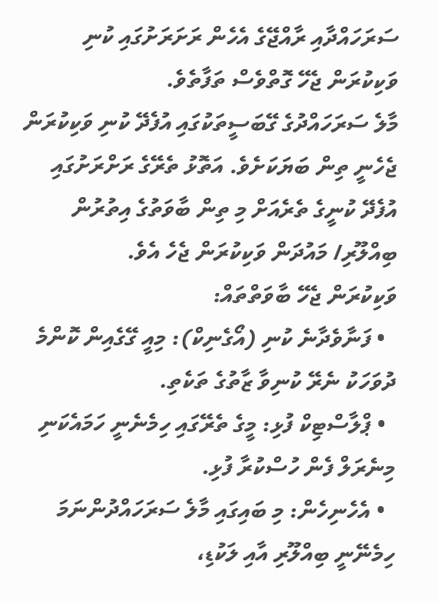ސަރަހައްދާއި ރާއްޖޭގެ އެހެން ރަށަރަށުގައި ކުނި ވަކިކުރަން ޖެހޭ ގޮތްވެސް ތަފާތެވެ.
މާލެ ސަރަހައްދުގެ ގޭބަސީތަކުގައި އުފެދޭ ކުނި ވަކިކުރަން ޖެހެނީ ތިން ބަޔަކަށެވެ. އަތޮޅު ތެރޭގެ ރަށްރަށުގައި އުފެދޭ ކުނީގެ ތެރެއަށް މި ތިން ބާވަތުގެ އިތުރުން ބިއްލޫރި/ މައުދަން ވަކިކުރަން ޖެހެ އެވެ.
ވަކިކުރަން ޖެހޭ ބާވަތްތައް:
  • ފަނާވެދާނެ ކުނި (އޯގެނިކް): މިއީ ގޭގެއިން ކޮންމެ ދުވަހަކު ނެރޭ ކުނިވާ ޒާތުގެ ތަކެތި.
  • ޕްލާސްޓިކް ފުޅި: މީގެ ތެރޭގައި ހިމެނެނީ ހަމައެކަނި މިނެރަލް ފެން ހުސްކުރާ ފުޅި.
  • އެހެނިހެން: މި ބައިގައި މާލެ ސަރަހައްދުންނަމަ ހިމެނޭނީ ބިއްލޫރި އާއި ލަކުޑި،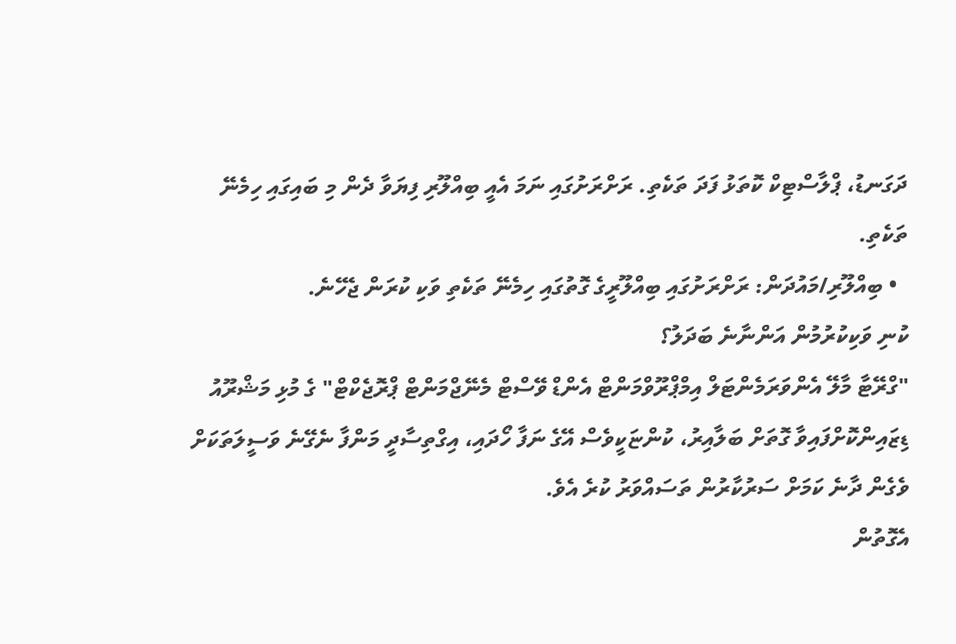ދަގަނޑު، ޕްލާސްޓިކް ކޮތަޅު ފަދަ ތަކެތި. ރަށްރަށުގައި ނަމަ އެއީ ބިއްލޫރި ފިޔަވާ ދެން މި ބައިގައި ހިމެނޭ ތަކެތި.
  • ބިއްލޫރި/މައުދަން: ރަށްރަށުގައި ބިއްލޫރީގެ ގޮތުގައި ހިމެނޭ ތަކެތި ވަކި ކުރަން ޖެހޭނެ.
ކުނި ވަކިކުރުމުން އަންނާނެ ބަދަލު؟
"ގްރޭޓާ މާލޭ އެންވަރަމެންޓަލް އިމްޕްރޫވްމަންޓް އެންޑް ވޭސްޓް މެނޭޖްމަންޓް ޕްރޮޖެކްޓް" ގެ މުޅި މަޝްރޫއު ޑިޒައިންކޮށްފައިވާ ގޮތަށް ބަލާއިރު، ކުންޏަކީވެސް އޭގެ ނަފާ ހޯދައި، އިގްތިސާދީ މަންފާ ނެގޭނެ ވަސީލަތަކަށް ވެގެން ދާނެ ކަމަށް ސަރުކާރުން ތަސައްވަރު ކުރެ އެވެ.
އެގޮތުން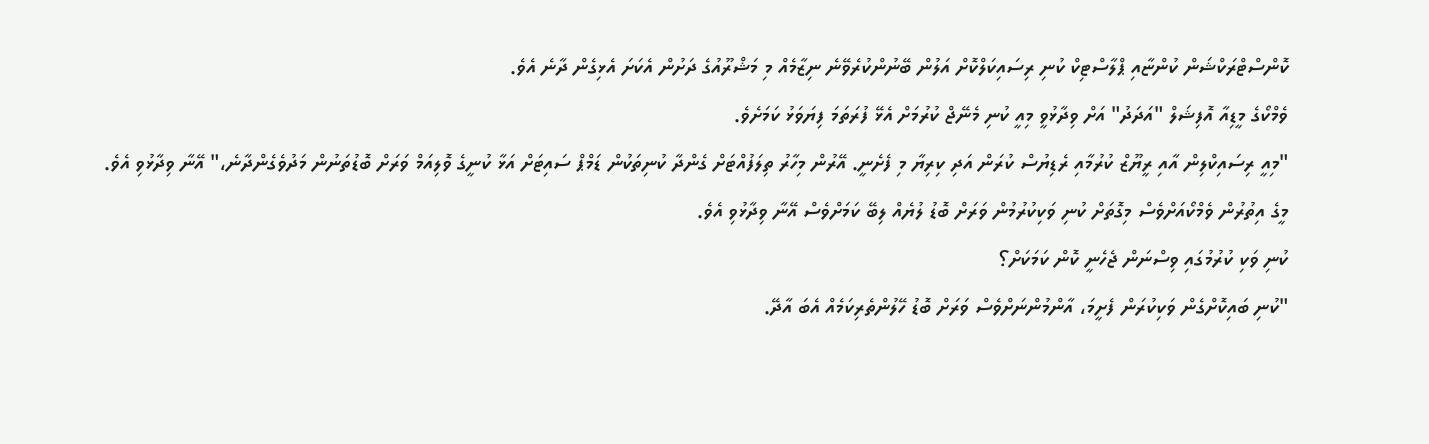ކޮންސްޓްރަކްޝަން ކުންޏާއި ޕްލާސްޓިކް ކުނި ރިސައިކަލްކޮށް އަލުން ބޭނުންކުރެވޭނެ ނިޒާމެއް މި މަޝްރޫއުގެ ދަށުން އެކަށަ އެޅިގެން ދާނެ އެވެ.
ވެމްކޯގެ މީޑިއާ އޮފިޝަލް "އަދަދު" އަށް ވިދާޅުވީ މިއީ ކުނި މެނޭޖް ކުރުމަށް އެޅޭ ފުރަތަމަ ފިޔަވަޅު ކަމަށެވެ.
"މިއީ ރިސައިކްލިން އާއި ރީޔޫޒް ކުރުމާއި ރެޑިޔުސް ކުރަން އަދި ކިރިޔާ މި ފެށެނީ. އޭރުން މިހާރު ތިލަފުއްޓަށް ގެންދާ ކުނިތަކުން ޑަމްޕް ސައިޓަށް އަޅާ ކުނީގެ ވޮލިއަމް ވަރަށް ބޮޑުތަނުން މަދުވެގެންދާނެ،" އޭނާ ވިދާޅުވި އެވެ.
މީގެ އިތުރުން ވެމްކޯއަށްވެސް މިގޮތަށް ކުނި ވަކިކުރުމުން ވަރަށް ބޮޑު ލުޔެއް ލިބޭ ކަމަށްވެސް އޭނާ ވިދާޅުވި އެވެ.
ކުނި ވަކި ކުރުމުގައި ވިސްނަން ޖެހެނީ ކޮން ކަމަކަށް؟
"ކުނި ބައިކޮށްގެން ވަކިކުރަން ފެށީމަ، އާންމުންނަށްވެސް ވަރަށް ބޮޑު ހޭލުންތެރިކަމެއް އެބަ އާދޭ.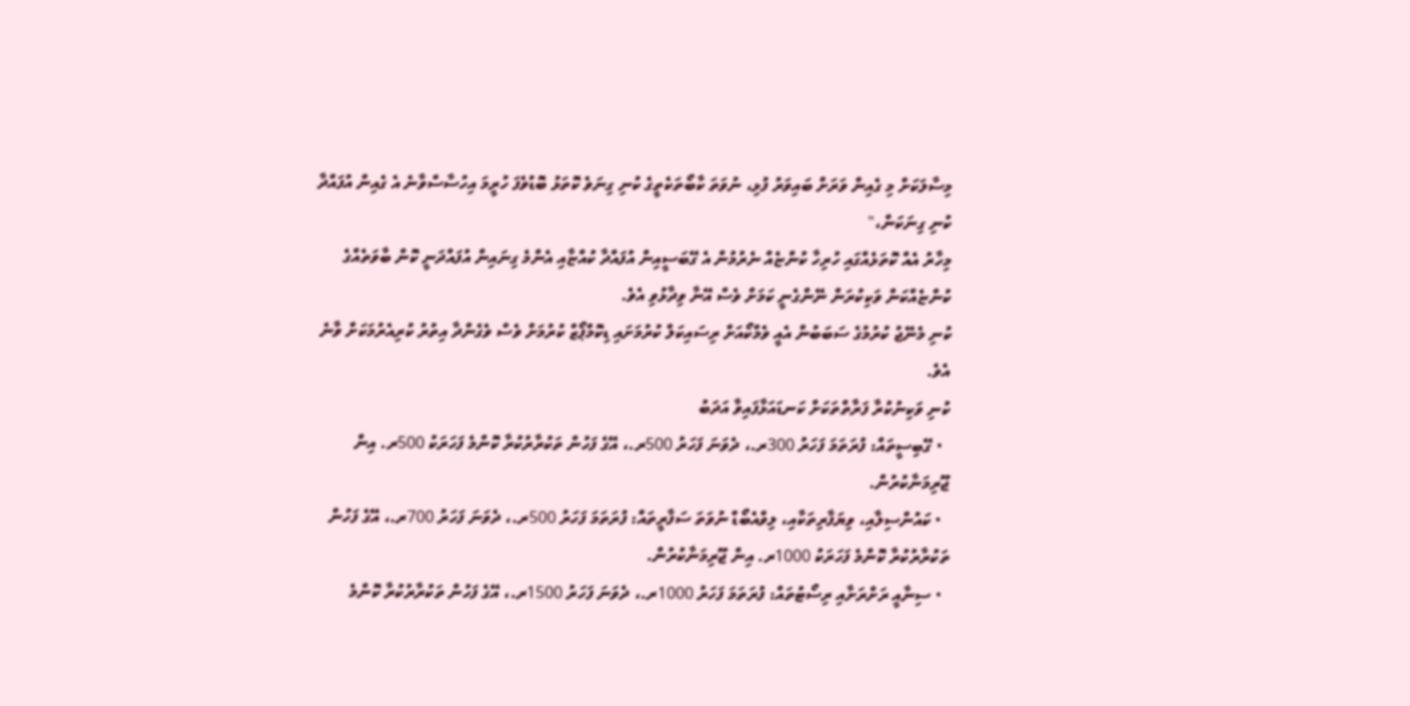މިސާލަކަށް މި ގެއިން ވަރަށް ބައިވަރު ފުޅި، ނުވަތަ ކާބޯތަކެތީގެ ކުނި ގިނަވެ ކޮތަޅު ބޮޑުވެފަ ހުރީމަ އިހުސާސްވާނެ އެ ގެއިން އުފައްދާ ކުނި ގިނަކަން،"
މިހާރު އެއް ކޮތަޅެއްގައި ހުރިހާ ކުންޏެއް ނެރުމުން އެ ގޭބަސީއިން އުފައްދާ ކުއްޏާއި އެންމެ ގިނައިން އުފައްދަނީ ކޮން ބާވަތެއްގެ ކުންޏެއްކަން ވަކިކުރަން ނޭންގެނީ ކަމަށް ވެސް އޭނާ ވިދާޅުވި އެވެ.
ކުނި މެނޭޖު ކުރުމުގެ ސަބަބުން އެއީ ވެމްކޯއަށް ރިސައިކަލް ކުރުމަށައި ޑިކޮމްޕޯޒް ކުރުމަށް ވެސް ވެގެންދާ އިތުރު ކުރިއެރުމަކަށް ވާނެ އެވެ.
ކުނި ވަކިނުކުރާ ފަރާތްތަކަށް ކަނޑައަޅާފައިވާ އަދަބު
  • ގޭބިސީތައް: ފުރަތަމަ ފަހަރު 300ރ.، ދެވަނަ ފަހަރު 500ރ.، އޭގެ ފަހުން ތަކުރާރުކުރާ ކޮންމެ ފަހަރަކު 500ރ. އިން ޖޫރިމަނާކުރުން.
  • ކައުންސިލާއި، ވިޔަފާރިތަކާއި، ލިވްއެބޯޑް ނުވަތަ ސަފާރީތައް: ފުރަތަމަ ފަހަރު 500ރ.، ދެވަނަ ފަހަރު 700ރ.، އޭގެ ފަހުން ތަކުރާރުކުރާ ކޮންމެ ފަހަރަކު 1000ރ. އިން ޖޫރިމަނާކުރުން.
  • ސިނާއީ ރަށްރަށާއި ރިސޯޓުތައް: ފުރަތަމަ ފަހަރު 1000ރ.، ދެވަނަ ފަހަރު 1500ރ.، އޭގެ ފަހުން ތަކުރާރުކުރާ ކޮންމެ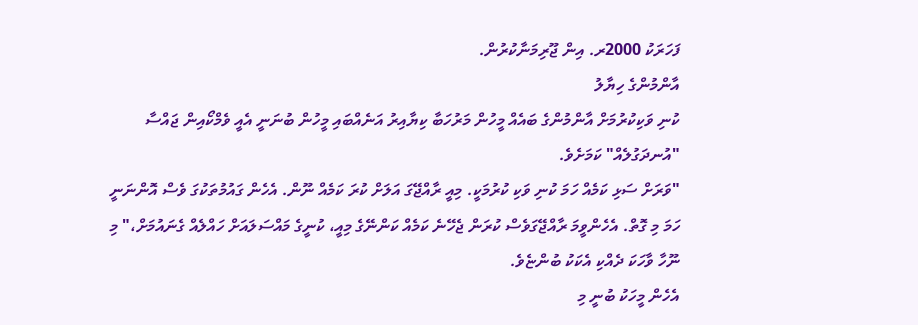ފަހަރަކު 2000ރ. އިން ޖޫރިމަނާކުރުން.
އާންމުންގެ ހިޔާލު
ކުނި ވަކިކުރުމަށް އާންމުންގެ ބައެއް މީހުން މަރުހަބާ ކިޔާއިރު އަނެއްބައި މީހުން ބުނަނީ އެއީ ވެމްކޯއިން ޖައްސާ "އުނދަގުލެއް" ކަމަށެވެ.
"ވަރަށް ސަޅި ކަމެއް ހަމަ ކުނި ވަކި ކުރުމަކީ. މިއީ ރާއްޖޭގަ އަލަށް ކުރަ ކަމެއް ނޫން. އެހެން ގައުމުތަކުގަ ވެސް އޮންނަނީ ހަމަ މި ގޮތް. އެހެންވީމަ ރާއްޖޭގަވެސް ކުރަން ޖެހޭނެ ކަމެއް ކަންނޭގެ މިއީ، ކުނީގެ މައްސަލައަށް ހައްލެއް ގެނައުމަށް،" މި ނޫހާ ވާހަކަ ދެއްކި އެކަކު ބުންޏެވެ.
އެހެން މީހަކު ބުނީ މި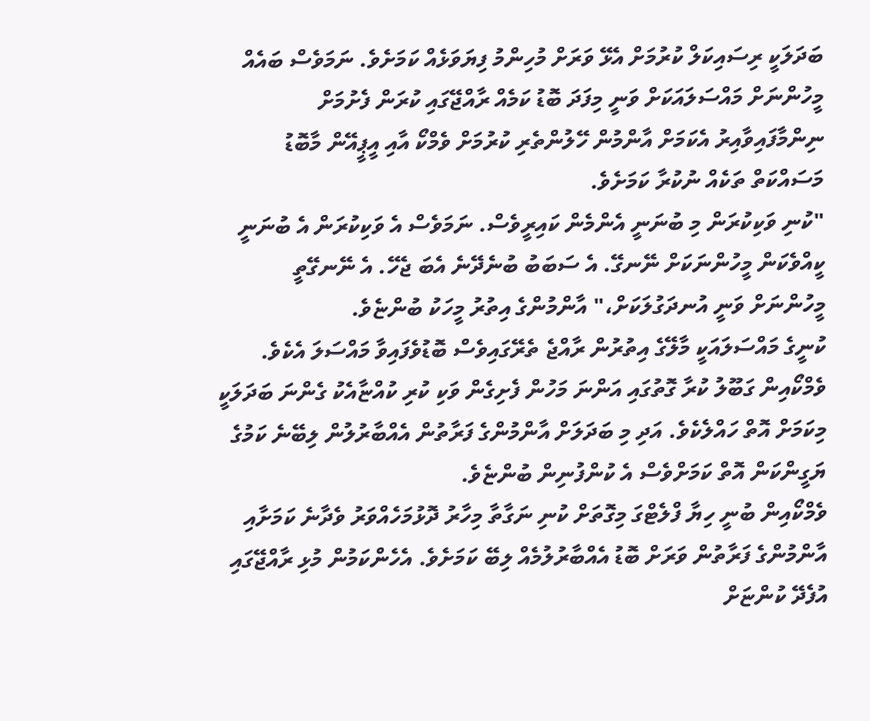ބަދަލަކީ ރިސައިކަލް ކުރުމަށް އެޅޭ ވަރަށް މުހިންމު ފިޔަވަޅެއް ކަމަށެވެ. ނަމަވެސް ބައެއް މީހުންނަށް މައްސަލައަކަށް ވަނީ މިފަދަ ބޮޑު ކަމެއް ރާއްޖޭގައި ކުރަން ފެށުމަށް ނިންމާފައިވާއިރު އެކަމަށް އާންމުން ހޭލުންތެރި ކުރުމަށް ވެމްކޯ އާއި އީޕީއޭން މާބޮޑު މަސައްކަތް ތަކެއް ނުކުރާ ކަމަށެވެ.
"ކުނި ވަކިކުރަން މި ބުނަނީ އެންމެން ކައިރީވެސް. ނަމަވެސް އެ ވަކިކުރަން އެ ބުނަނީ ކީއްވެކަން މީހުންނަކަށް ނޭނގޭ. އެ ސަބަބު ބުނެދޭނެ އެބަ ޖެހޭ. އެ ނޭނގޭތީ މީހުންނަށް ވަނީ އުނދަގުލަކަށް،" އާންމުންގެ އިތުރު މީހަކު ބުންޏެވެ.
ކުނީގެ މައްސަލައަކީ މާލޭގެ އިތުރުން ރާއްޖެ ތެރޭގައިވެސް ބޮޑުވެފައިވާ މައްސަލަ އެކެވެ. ވެމްކޯއިން ގަބޫލު ކުރާ ގޮތުގައި އަންނަ މަހުން ފެށިގެން ވަކި ކުރި ކުއްޏާއެކު ގެންނަ ބަދަލަކީ މިކަމަށް އޮތް ހައްލެކެވެ. އަދި މި ބަދަލަށް އާންމުންގެ ފަރާތުން އެއްބާރުލުން ލިބޭނެ ކަމުގެ ޔަގީންކަން އޮތް ކަމަށްވެސް އެ ކުންފުނިން ބުންޏެވެ.
ވެމްކޯއިން ބުނީ ހިޔާ ފްލެޓްގަ މިގޮތަށް ކުނި ނަގާތާ މިހާރު ދޮޅުމަހެއްވަރު ވެދާނެ ކަމަށާއި އާންމުންގެ ފަރާތުން ވަރަށް ބޮޑު އެއްބާރުލުމެއް ލިބޭ ކަމަށެވެ. އެހެންކަމުން މުޅި ރާއްޖޭގައި އުފެދޭ ކުންޏަށް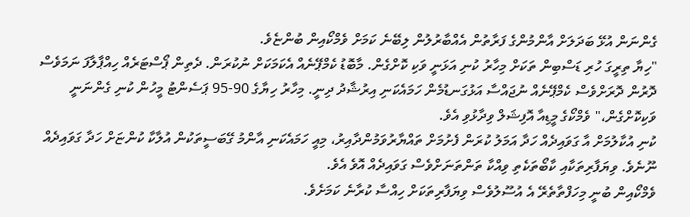ގެންނަން އުޅޭ ބަދަލަށް އާންމުންގެ ފަރާތުން އެއްބާރުލުން ލިބޭނެ ކަމަށް ވެމްކޯއިން ބުންޏެވެ.
"ހިޔާ ތިރީގަ ހުރި ޑަސްބިން ތަކަށް މިހާރު ކުނި އަޅަނީ ވަކި ކޮށްގެން. މާބޮޑު ކެމްޕޭނެއް އެކަމަކަށް ނުކުރަން. ދެތިން ޕޯސްޓަރެއް ހިއްޕާލާފަ ނަމަވެސް ދޮރުން ދޮރަށްވެސް ކެމްޕޭނެއް ނުޖައްސާ އަޅުގަނޑުމެން ހަމައެކަނި އިރުޝާދު ދިނީ. މިހާރު ހިޔާގެ 90-95 ޕަސެންޓު މީހުން ކުނި ގެންނަނީ ވަކިކޮށްގެން،" ވެމްކޯގެ މީޑިއާ އޮފިޝަލް ވިދާޅުވި އެވެ.
ކުނި އުކާލުމަށް އާ ގަވައިދެއް ހަދާ އަމަލު ކުރަން ފެށުމަށް ތައްޔާރުވަމުންދާއިރު، މިއީ ހަމައެކަނި އާންމު ގޭބަސީތަކުން އުލާކާ ކުންޏަށް ހަދާ ގަވައިދެއް ނޫނެވެ. ވިޔަފާރިތަކާއި ކާބޯތަކެތި ވިއްކާ ތަންތަނަށްވެސް ގަވައިދެއް އޮވެ އެވެ.
ވެމްކޯއިން ބުނީ މިހަފްތާތެރޭ އެ އުސޫލުވެސް ވިޔަފާރިތަކަށް ހިއްސާ ކުރާނެ ކަމަށެވެ.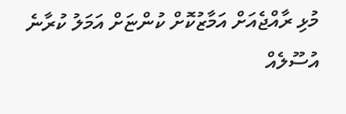މުޅި ރާއްޖެއަށް އަމާޒުކޮށް ކުންޏަށް އަމަލު ކުރާނެ އުސޫލެއް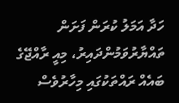ހަދާ އަމަލު ކުރަން ފަށަން ތައްޔާރުވަމުންދައިރު، މިއީ ރާއްޖޭގެ ބައެއް ރައްތަކުގައި މިހާރުވެސް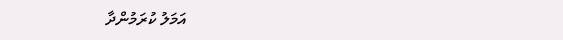އަމަލު ކުރަމުންދާ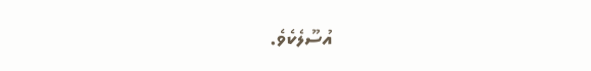އުސޫލެކެވެ.